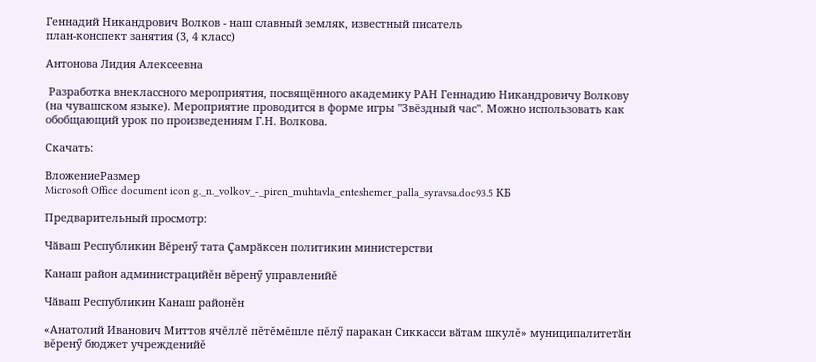Геннадий Никандрович Волков - наш славный земляк, известный писатель
план-конспект занятия (3, 4 класс)

Антонова Лидия Алексеевна

 Разработка внеклассного мероприятия, посвящённого академику РАН Геннадию Никандровичу Волкову (на чувашском языке). Мероприятие проводится в форме игры "Звёздный час". Можно использовать как обобщающий урок по произведениям Г.Н. Волкова.

Скачать:

ВложениеРазмер
Microsoft Office document icon g._n._volkov_-_piren_muhtavla_enteshemer_palla_syravsa.doc93.5 КБ

Предварительный просмотр:

Чӑваш Республикин Вĕренӳ тата Ҫамрӑксен политикин министерстви

Канаш район администрацийĕн вĕренӳ управленийĕ

Чӑваш Республикин Канаш районĕн

«Анатолий Иванович Миттов ячĕллĕ пĕтĕмĕшле пĕлӳ паракан Сиккасси вӑтам шкулĕ» муниципалитетӑн вĕренӳ бюджет учрежденийĕ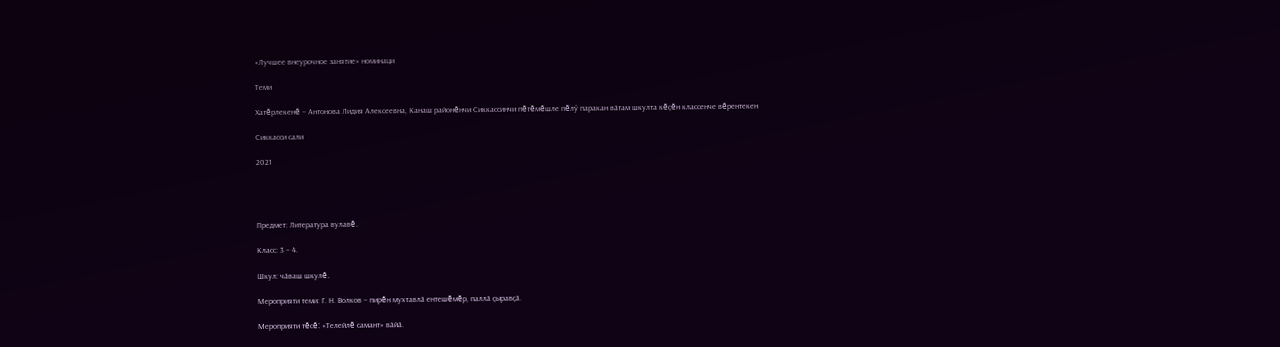«Лучшее внеурочное занятие» номинаци

Теми

Хатĕрлекенĕ – Антонова Лидия Алексеевна, Канаш районĕнчи Сиккассинчи пĕтĕмĕшле пĕлӳ паракан вӑтам шкулта кĕҫĕн классенче вĕрентекен

Сиккасси сали

2021




Предмет: Литература вулавĕ.

Класс: 3 – 4.

Шкул: чӑваш шкулĕ.

Мероприяти теми: Г. Н. Волков – пирĕн мухтавлӑ ентешĕмĕр, паллӑ ҫыравҫӑ.

Мероприяти тĕсĕ: «Телейлĕ самант» вӑйӑ.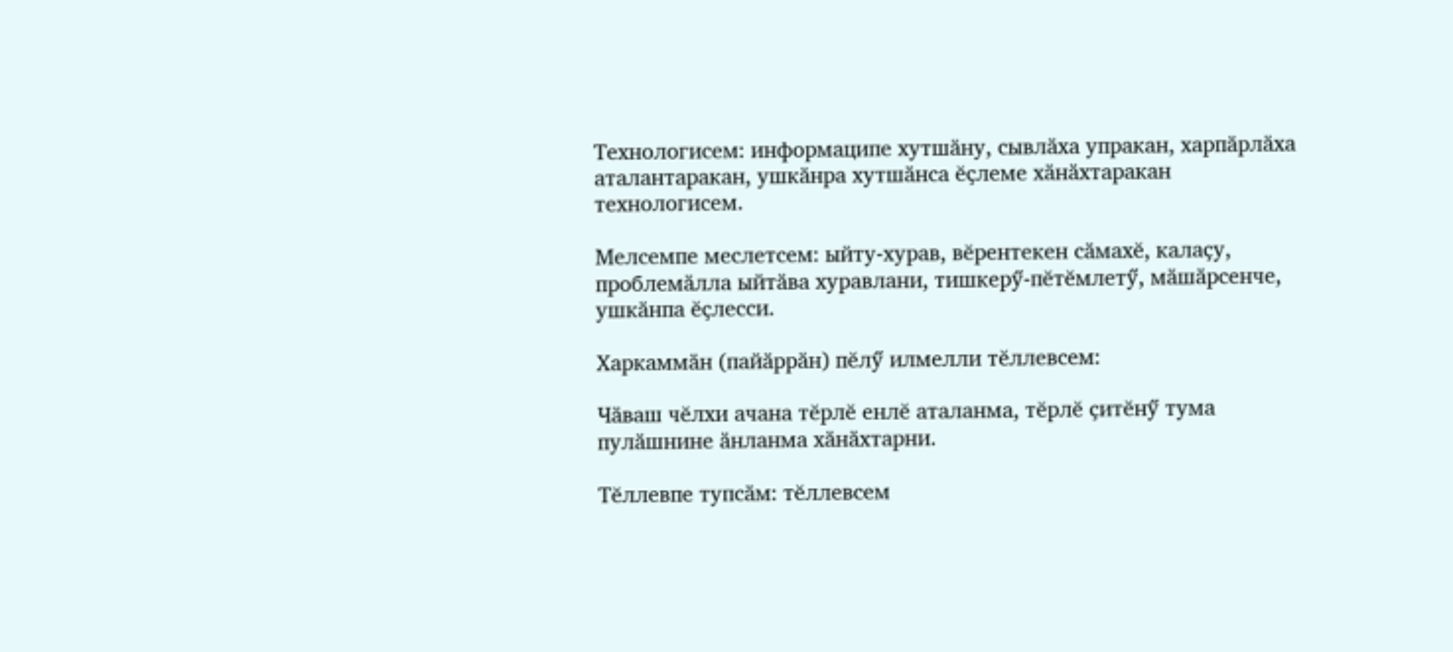Технологисем: информаципе хутшӑну, сывлӑха упракан, харпӑрлӑха аталантаракан, ушкӑнра хутшӑнса ĕҫлеме хӑнӑхтаракан технологисем.

Мелсемпе меслетсем: ыйту-хурав, вĕрентекен сӑмахĕ, калаҫу, проблемӑлла ыйтӑва хуравлани, тишкерӳ-пĕтĕмлетӳ, мӑшӑрсенче, ушкӑнпа ĕҫлесси.

Харкаммӑн (пайӑррӑн) пĕлӳ илмелли тĕллевсем:

Чӑваш чĕлхи ачана тĕрлĕ енлĕ аталанма, тĕрлĕ ҫитĕнӳ тума пулӑшнине ӑнланма хӑнӑхтарни.

Тĕллевпе тупсӑм: тĕллевсем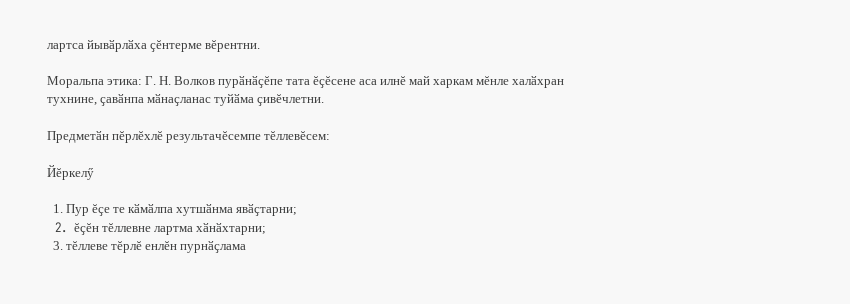лартса йывӑрлӑха ҫĕнтерме вĕрентни.

Моральпа этика: Г. Н. Волков пурӑнӑҫĕпе тата ĕҫĕсене аса илнĕ май харкам мĕнле халӑхран тухнине, ҫавӑнпа мӑнаҫланас туйӑма ҫивĕчлетни.

Предметӑн пĕрлĕхлĕ результачĕсемпе тĕллевĕсем:

Йĕркелӳ

  1. Пур ĕҫе те кӑмӑлпа хутшӑнма явӑҫтарни;
  2.  ĕҫĕн тĕллевне лартма хӑнӑхтарни;
  3. тĕллеве тĕрлĕ енлĕн пурнӑҫлама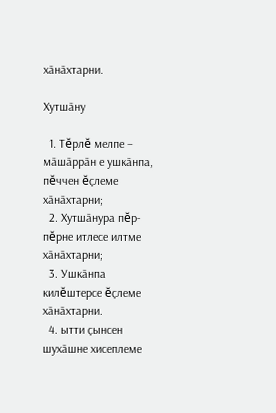хӑнӑхтарни.

Хутшӑну

  1. Тĕрлĕ мелпе – мӑшӑррӑн е ушкӑнпа, пĕччен ĕҫлеме хӑнӑхтарни;
  2. Хутшӑнура пĕр-пĕрне итлесе илтме хӑнӑхтарни;
  3. Ушкӑнпа килĕштерсе ĕҫлеме хӑнӑхтарни.
  4. ытти ҫынсен шухӑшне хисеплеме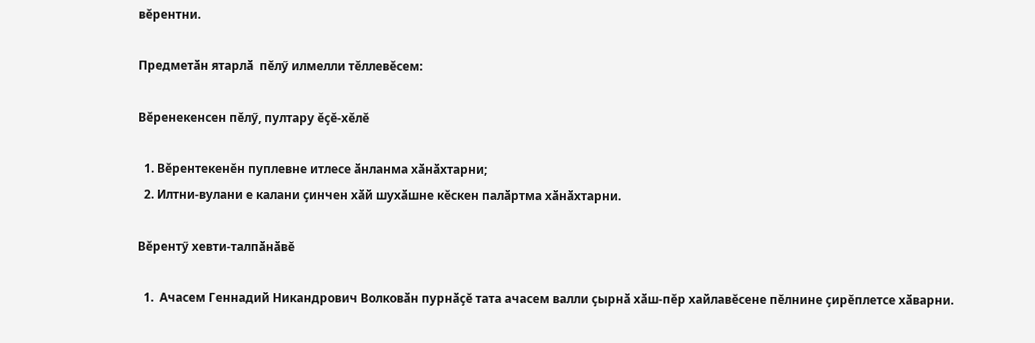вĕрентни.

Предметӑн ятарлӑ  пĕлӳ илмелли тĕллевĕсем:

Вĕренекенсен пĕлӳ, пултару ĕҫĕ-хĕлĕ

  1. Вĕрентекенĕн пуплевне итлесе ӑнланма хӑнӑхтарни;
  2. Илтни-вулани е калани ҫинчен хӑй шухӑшне кĕскен палӑртма хӑнӑхтарни.

Вĕрентӳ хевти-талпӑнӑвĕ

  1.  Ачасем Геннадий Никандрович Волковӑн пурнӑҫĕ тата ачасем валли ҫырнӑ хӑш-пĕр хайлавĕсене пĕлнине ҫирĕплетсе хӑварни.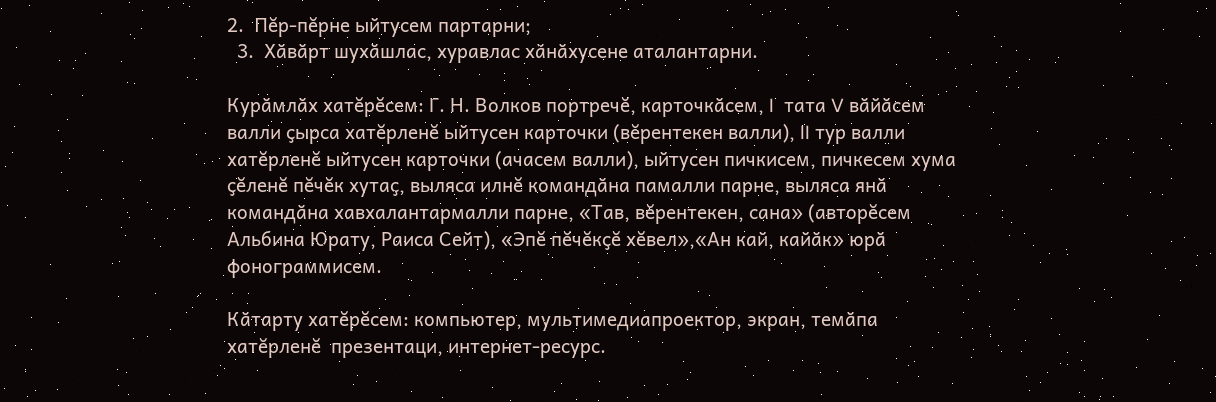2.  Пĕр-пĕрне ыйтусем партарни;
  3.  Хӑвӑрт шухӑшлас, хуравлас хӑнӑхусене аталантарни.

Курӑмлӑх хатĕрĕсем: Г. Н. Волков портречĕ, карточкӑсем, I  тата V вӑйӑсем валли ҫырса хатĕрленĕ ыйтусен карточки (вĕрентекен валли), II тур валли хатĕрленĕ ыйтусен карточки (ачасем валли), ыйтусен пичкисем, пичкесем хума ҫĕленĕ пĕчĕк хутаҫ, выляса илнĕ командӑна памалли парне, выляса янӑ командӑна хавхалантармалли парне, «Тав, вĕрентекен, сана» (авторĕсем Альбина Юрату, Раиса Сейт), «Эпĕ пĕчĕкҫĕ хĕвел»,«Ан кай, кайӑк» юрӑ фонограммисем.

Кӑтарту хатĕрĕсем: компьютер, мультимедиапроектор, экран, темӑпа хатĕрленĕ  презентаци, интернет-ресурс.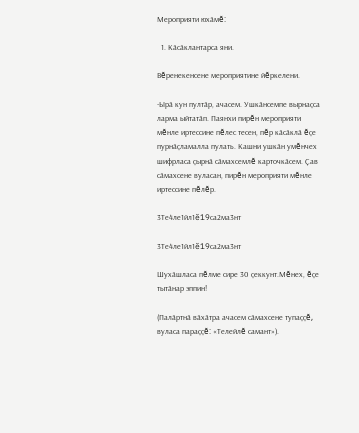Мероприяти юхӑмĕ:

  1. Кӑсӑклантарса яни.

Вĕренекенсене мероприятине йĕркелени.

-Ырӑ кун пултӑр, ачасем. Ушкӑнсемпе вырнаҫса ларма ыйтатӑп. Паянхи пирĕн мероприяти мĕнле иртессине пĕлес тесен, пĕр кӑсӑклӑ ĕҫе пурнӑҫламалла пулать. Кашни ушкӑн умĕнчех шифрласа ҫырнӑ сӑмахсемлĕ карточкӑсем. Ҫав сӑмахсене вуласан, пирĕн мероприяти мĕнле иртессине пĕлĕр.

3Те4ле1йл1ĕ19са2ма3нт

3Те4ле1йл1ĕ19са2ма3нт

Шухӑшласа пĕлме сире 30 ҫеккунт.Мĕнех, ĕҫе тытӑнар эппин!

(Палӑртнӑ вӑхӑтра ачасем сӑмахсене тупаҫҫĕ, вуласа параҫҫĕ: «Телейлĕ самант»).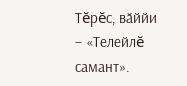Тĕрĕс, вӑййи – «Телейлĕ самант».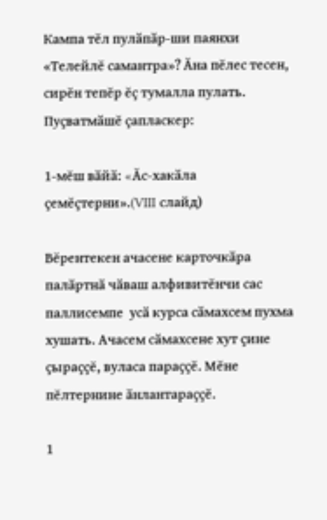Кампа тĕл пулӑпӑр-ши паянхи «Телейлĕ самантра»? Ăна пĕлес тесен, сирĕн тепĕр ĕҫ тумалла пулать. Пуҫватмӑшĕ ҫапласкер:

1-мĕш вӑйӑ: «Ăс-хакӑла ҫемĕҫтерни».(VIII слайд)

Вĕрентекен ачасене карточкӑра палӑртнӑ чӑваш алфивитĕнчи сас паллисемпе  усӑ курса сӑмахсем пухма хушать. Ачасем сӑмахсене хут ҫине ҫыраҫҫĕ, вуласа параҫҫĕ. Мĕне пĕлтернине ӑнлантараҫҫĕ.

1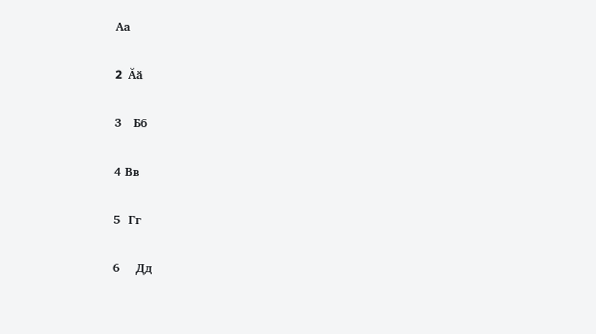Аа

2  Ăӑ

3   Бб

4 Вв

5  Гг

6    Дд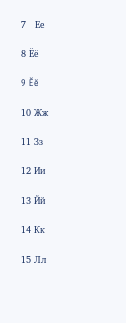7   Ее

8 Ёё

9 Ĕĕ

10 Жж

11 Зз

12 Ии

13 Йй

14 Кк

15 Лл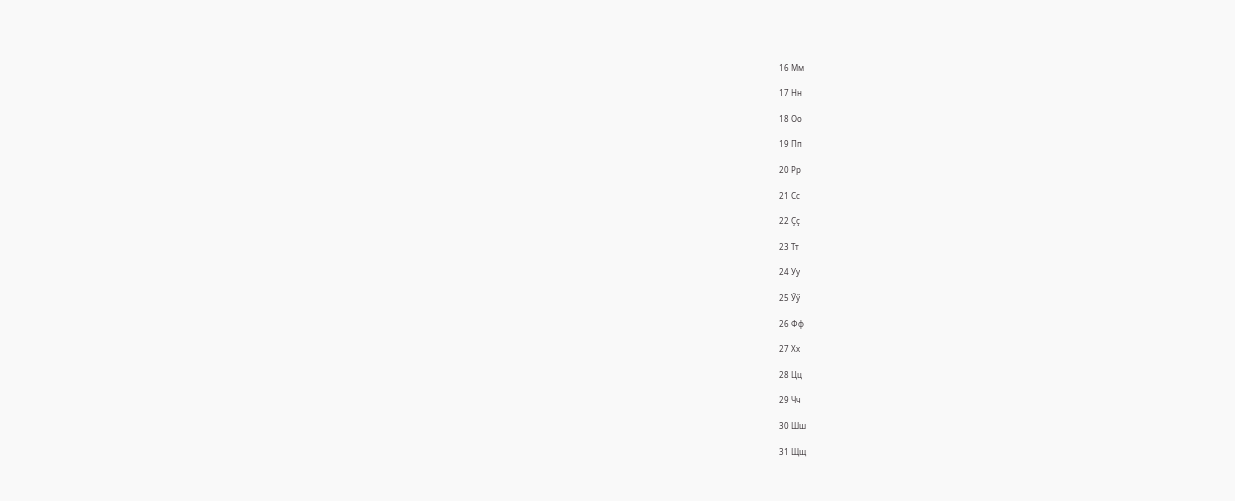16 Мм

17 Нн

18 Оо

19 Пп

20 Рр

21 Сс

22 Ҫҫ

23 Тт

24 Уу

25 Ӳӳ

26 Фф

27 Хх

28 Цц

29 Чч

30 Шш

31 Щщ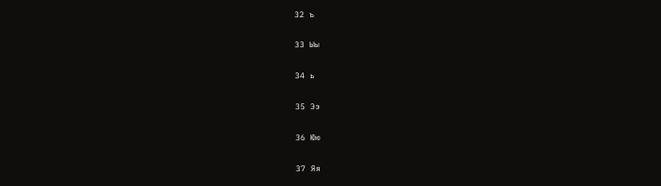32 ъ

33 Ыы

34 ь

35 Ээ

36 Юю

37 Яя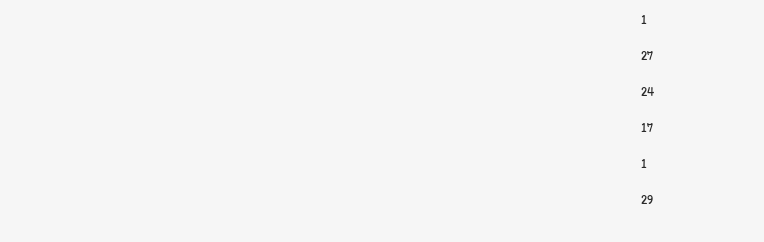1

27

24

17

1

29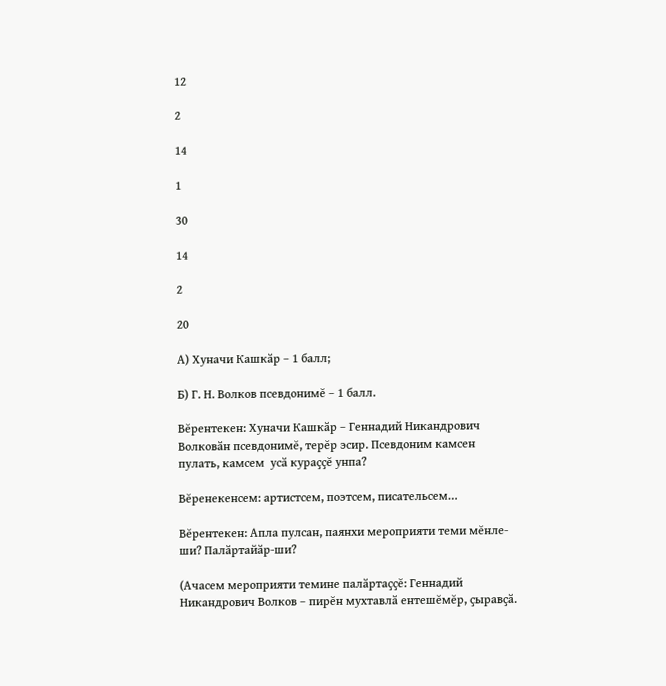12

2

14

1

30

14

2

20

А) Хуначи Кашкӑр – 1 балл;

Б) Г. Н. Волков псевдонимĕ – 1 балл.

Вĕрентекен: Хуначи Кашкӑр – Геннадий Никандрович Волковӑн псевдонимĕ, терĕр эсир. Псевдоним камсен пулать, камсем  усӑ кураҫҫĕ унпа?

Вĕренекенсем: артистсем, поэтсем, писательсем…

Вĕрентекен: Апла пулсан, паянхи мероприяти теми мĕнле-ши? Палӑртайӑр-ши?

(Ачасем мероприяти темине палӑртаҫҫĕ: Геннадий Никандрович Волков – пирĕн мухтавлӑ ентешĕмĕр, ҫыравҫӑ.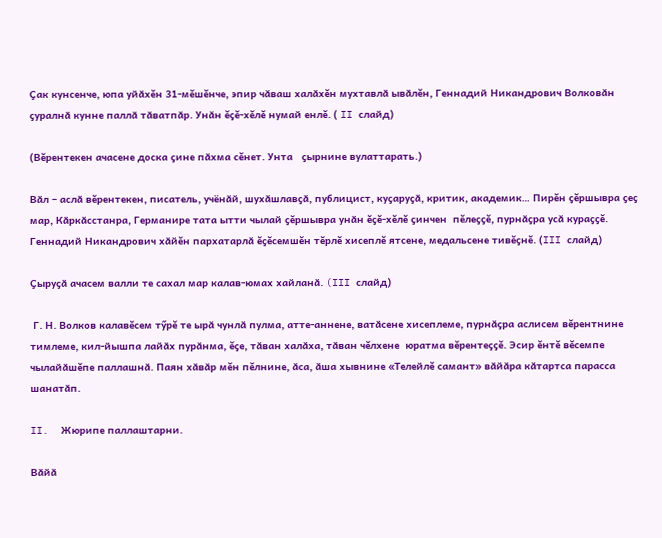Ҫак кунсенче, юпа уйӑхĕн 31-мĕшĕнче, эпир чӑваш халӑхĕн мухтавлӑ ывӑлĕн, Геннадий Никандрович Волковӑн ҫуралнӑ кунне паллӑ тӑватпӑр. Унӑн ĕҫĕ-хĕлĕ нумай енлĕ. ( II слайд)

(Вĕрентекен ачасене доска ҫине пӑхма сĕнет. Унта   ҫырнине вулаттарать.)

Вӑл – аслӑ вĕрентекен, писатель, учёнӑй, шухӑшлавҫӑ, публицист, куҫаруҫӑ, критик, академик… Пирĕн ҫĕршывра ҫеҫ мар, Кӑркӑсстанра, Германире тата ытти чылай ҫĕршывра унӑн ĕҫĕ-хĕлĕ ҫинчен  пĕлеҫҫĕ, пурнӑҫра усӑ кураҫҫĕ.  Геннадий Никандрович хӑйĕн пархатарлӑ ĕҫĕсемшĕн тĕрлĕ хисеплĕ ятсене, медальсене тивĕҫнĕ. (III слайд)

Ҫыруҫӑ ачасем валли те сахал мар калав-юмах хайланӑ. (III слайд)

 Г. Н. Волков калавĕсем тӳрĕ те ырӑ чунлӑ пулма, атте-аннене, ватӑсене хисеплеме, пурнӑҫра аслисем вĕрентнине тимлеме, кил-йышпа лайӑх пурӑнма, ĕҫе, тӑван халӑха, тӑван чĕлхене  юратма вĕрентеҫҫĕ. Эсир ĕнтĕ вĕсемпе чылайӑшĕпе паллашнӑ. Паян хӑвӑр мĕн пĕлнине, ӑса, ӑша хывнине «Телейлĕ самант» вӑйӑра кӑтартса парасса шанатӑп.

II.  Жюрипе паллаштарни.

Вӑйӑ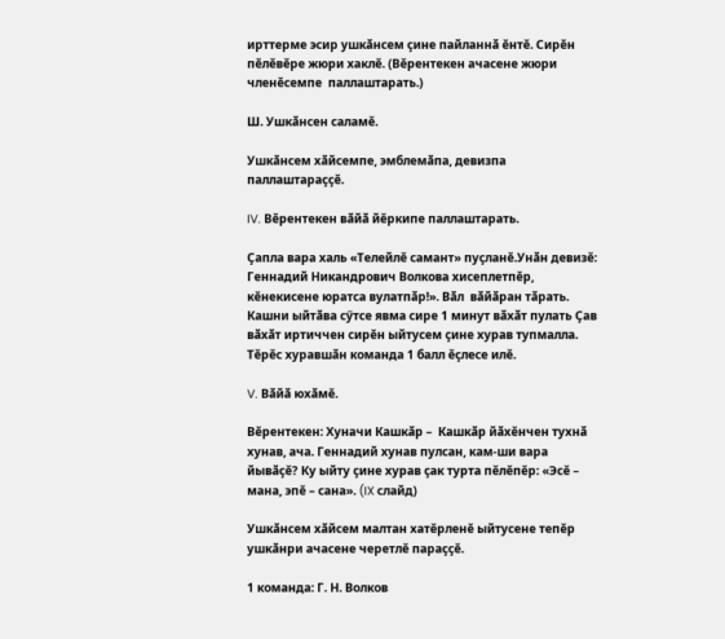ирттерме эсир ушкӑнсем ҫине пайланнӑ ĕнтĕ. Сирĕн пĕлĕвĕре жюри хаклĕ. (Вĕрентекен ачасене жюри членĕсемпе  паллаштарать.)

Ш. Ушкӑнсен саламĕ.

Ушкӑнсем хӑйсемпе, эмблемӑпа, девизпа паллаштараҫҫĕ.

IV. Вĕрентекен вӑйӑ йĕркипе паллаштарать.

Ҫапла вара халь «Телейлĕ самант» пуҫланĕ.Унӑн девизĕ: Геннадий Никандрович Волкова хисеплетпĕр, кĕнекисене юратса вулатпӑр!». Вӑл  вӑйӑран тӑрать. Кашни ыйтӑва сӳтсе явма сире 1 минут вӑхӑт пулать Ҫав вӑхӑт иртиччен сирĕн ыйтусем ҫине хурав тупмалла. Тĕрĕс хуравшӑн команда 1 балл ĕҫлесе илĕ.

V. Вӑйӑ юхӑмĕ.

Вĕрентекен: Хуначи Кашкӑр –  Кашкӑр йӑхĕнчен тухнӑ хунав, ача. Геннадий хунав пулсан, кам-ши вара йывӑҫĕ? Ку ыйту ҫине хурав ҫак турта пĕлĕпĕр: «Эсĕ – мана, эпĕ – сана». (IX слайд)

Ушкӑнсем хӑйсем малтан хатĕрленĕ ыйтусене тепĕр ушкӑнри ачасене черетлĕ параҫҫĕ.

1 команда: Г. Н. Волков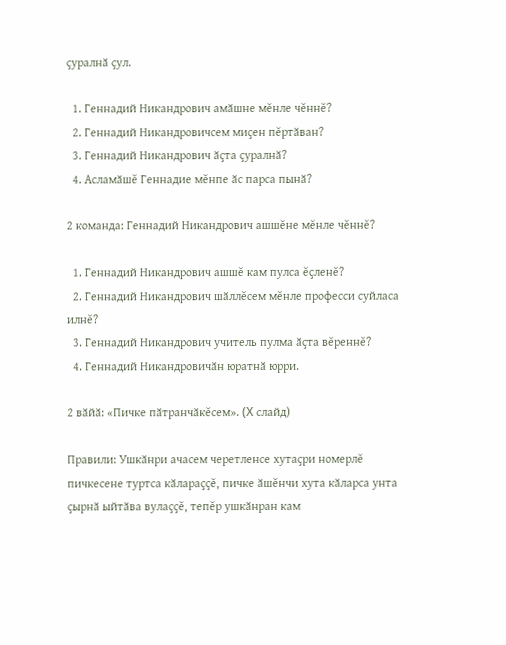ҫуралнӑ ҫул.

  1. Геннадий Никандрович амӑшне мĕнле чĕннĕ?
  2. Геннадий Никандровичсем миҫен пĕртӑван?
  3. Геннадий Никандрович ӑҫта ҫуралнӑ?
  4. Асламӑшĕ Геннадие мĕнпе ӑс парса пынӑ?

2 команда: Геннадий Никандрович ашшĕне мĕнле чĕннĕ?

  1. Геннадий Никандрович ашшĕ кам пулса ĕҫленĕ?
  2. Геннадий Никандрович шӑллĕсем мĕнле професси суйласа илнĕ?
  3. Геннадий Никандрович учитель пулма ӑҫта вĕреннĕ?
  4. Геннадий Никандровичӑн юратнӑ юрри.

2 вӑйӑ: «Пичке пӑтранчӑкĕсем». (X слайд)

Правили: Ушкӑнри ачасем черетленсе хутаҫри номерлĕ пичкесене туртса кӑлараҫҫĕ, пичке ӑшĕнчи хута кӑларса унта ҫырнӑ ыйтӑва вулаҫҫĕ, тепĕр ушкӑнран кам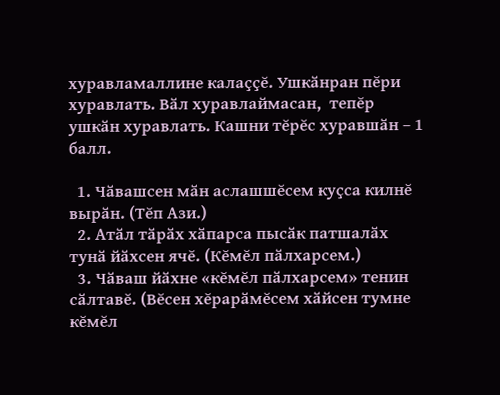хуравламаллине калаҫҫĕ. Ушкӑнран пĕри хуравлать. Вӑл хуравлаймасан,  тепĕр ушкӑн хуравлать. Кашни тĕрĕс хуравшӑн – 1 балл.

  1. Чӑвашсен мӑн аслашшĕсем куҫса килнĕ вырӑн. (Тĕп Ази.)
  2. Атӑл тӑрӑх хӑпарса пысӑк патшалӑх тунӑ йӑхсен ячĕ. (Кĕмĕл пӑлхарсем.)
  3. Чӑваш йӑхне «кĕмĕл пӑлхарсем» тенин сӑлтавĕ. (Вĕсен хĕрарӑмĕсем хӑйсен тумне кĕмĕл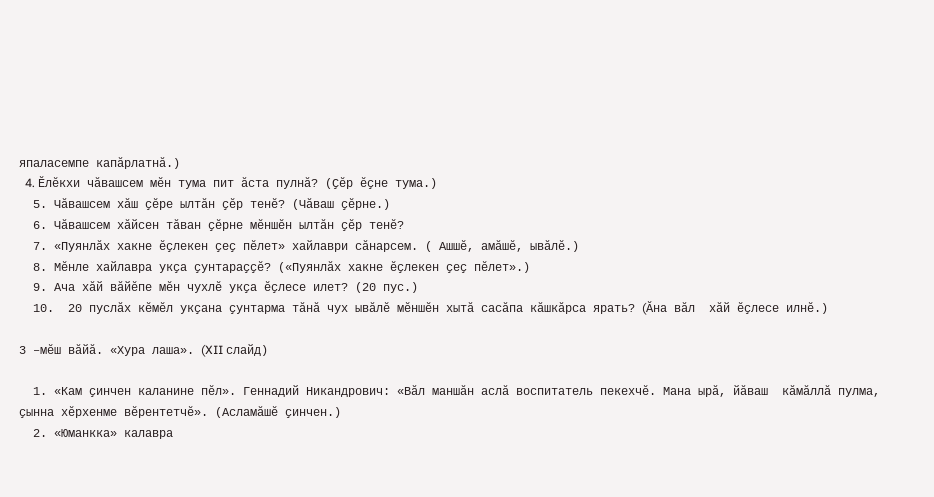япаласемпе капӑрлатнӑ.)
  4. Ĕлĕкхи чӑвашсем мĕн тума пит ӑста пулнӑ? (Ҫĕр ĕҫне тума.)
  5. Чӑвашсем хӑш ҫĕре ылтӑн ҫĕр тенĕ? (Чӑваш ҫĕрне.)
  6. Чӑвашсем хӑйсен тӑван ҫĕрне мĕншĕн ылтӑн ҫĕр тенĕ?
  7. «Пуянлӑх хакне ĕҫлекен ҫеҫ пĕлет» хайлаври сӑнарсем. ( Ашшĕ, амӑшĕ, ывӑлĕ.)
  8. Мĕнле хайлавра укҫа ҫунтараҫҫĕ? («Пуянлӑх хакне ĕҫлекен ҫеҫ пĕлет».)
  9. Ача хӑй вӑйĕпе мĕн чухлĕ укҫа ĕҫлесе илет? (20 пус.)
  10.  20 пуслӑх кĕмĕл укҫана ҫунтарма тӑнӑ чух ывӑлĕ мĕншĕн хытӑ сасӑпа кӑшкӑрса ярать? (Ăна вӑл  хӑй ĕҫлесе илнĕ.)

3 –мĕш вӑйӑ. «Хура лаша». (XII слайд)

  1. «Кам ҫинчен каланине пĕл». Геннадий Никандрович: «Вӑл маншӑн аслӑ воспитатель пекехчĕ. Мана ырӑ, йӑваш  кӑмӑллӑ пулма, ҫынна хĕрхенме вĕрентетчĕ». (Асламӑшĕ ҫинчен.)
  2. «Юманкка» калавра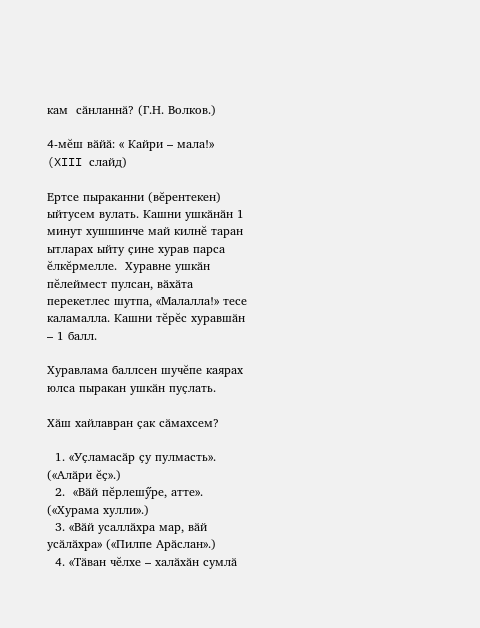кам  сӑнланнӑ? (Г.Н. Волков.)

4-мĕш вӑйӑ: « Кайри – мала!» (XIII слайд)

Ертсе пыраканни (вĕрентекен) ыйтусем вулать. Кашни ушкӑнӑн 1 минут хушшинче май килнĕ таран ытларах ыйту ҫине хурав парса ĕлкĕрмелле.  Хуравне ушкӑн пĕлеймест пулсан, вӑхӑта перекетлес шутпа, «Малалла!» тесе каламалла. Кашни тĕрĕс хуравшӑн – 1 балл.

Хуравлама баллсен шучĕпе каярах юлса пыракан ушкӑн пуҫлать.

Хӑш хайлавран ҫак сӑмахсем?

  1. «Уҫламасӑр ҫу пулмасть». («Алӑри ĕҫ».)
  2.  «Вӑй пĕрлешӳре, атте». («Хурама хулли».)
  3. «Вӑй усаллӑхра мар, вӑй усӑлӑхра» («Пилпе Арӑслан».)
  4. «Тӑван чĕлхе – халӑхӑн сумлӑ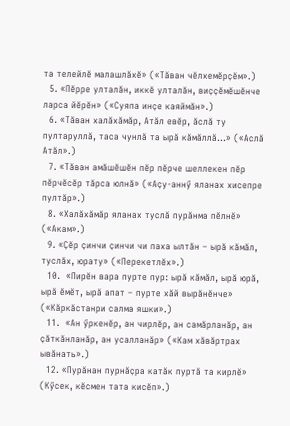та телейлĕ малашлӑхĕ» («Тӑван чĕлхемĕрҫĕм».)
  5. «Пĕрре улталӑн, иккĕ улталӑн, виҫҫĕмĕшĕнче ларса йĕрĕн» («Суяпа инҫе каяймӑн».)
  6. «Тӑван халӑхӑмӑр, Атӑл евĕр, ӑслӑ ту пултаруллӑ, таса чунлӑ та ырӑ кӑмӑллӑ…» («Аслӑ Атӑл».)
  7. «Тӑван амӑшĕшĕн пĕр пĕрче шеллекен пĕр пĕрчĕсĕр тӑрса юлнӑ» («Аҫу-аннӳ яланах хисепре пултӑр».)
  8. «Халӑхӑмӑр яланах туслӑ пурӑнма пĕлнĕ» («Акам».)
  9. «Ҫĕр ҫинчи ҫинчи чи паха ылтӑн – ырӑ кӑмӑл, туслӑх, юрату» («Перекетлĕх».)
  10.  «Пирĕн вара пурте пур: ырӑ кӑмӑл, ырӑ юрӑ, ырӑ ĕмĕт, ырӑ апат – пурте хӑй вырӑнĕнче» («Кӑркӑстанри салма яшки».)
  11.  «Ан ӳркенĕр, ан чирлĕр, ан самӑрланӑр, ан ҫӑткӑнланӑр, ан усалланӑр» («Кам хӑвӑртрах ывӑнать».)
  12. «Пурӑнан пурнӑҫра катӑк пуртӑ та кирлĕ» (Кӳсек, кĕсмен тата кисĕп».)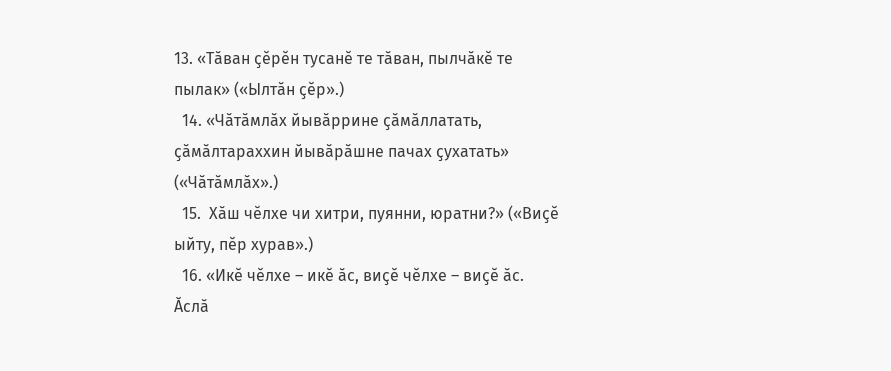13. «Тӑван ҫĕрĕн тусанĕ те тӑван, пылчӑкĕ те пылак» («Ылтӑн ҫĕр».)
  14. «Чӑтӑмлӑх йывӑррине ҫӑмӑллатать, ҫӑмӑлтараххин йывӑрӑшне пачах ҫухатать» («Чӑтӑмлӑх».)
  15.  Хӑш чĕлхе чи хитри, пуянни, юратни?» («Виҫĕ ыйту, пĕр хурав».)
  16. «Икĕ чĕлхе – икĕ ӑс, виҫĕ чĕлхе – виҫĕ ӑс. Ăслӑ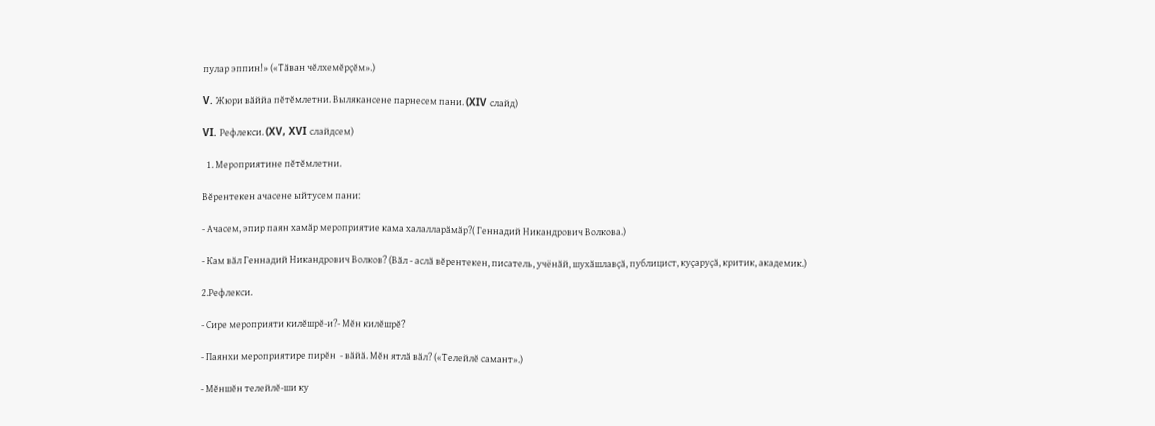пулар эппин!» («Тӑван чĕлхемĕрҫĕм».)

V. Жюри вӑййа пĕтĕмлетни. Вылякансене парнесем пани. (XIV слайд)

VI. Рефлекси. (XV, XVI слайдсем)

  1. Мероприятине пĕтĕмлетни.

Вĕрентекен ачасене ыйтусем пани:

- Ачасем, эпир паян хамӑр мероприятие кама халалларӑмӑр?( Геннадий Никандрович Волкова.)

- Кам вӑл Геннадий Никандрович Волков? (Вӑл - аслӑ вĕрентекен, писатель, учёнӑй, шухӑшлавҫӑ, публицист, куҫаруҫӑ, критик, академик.)

2.Рефлекси.

- Сире мероприяти килĕшрĕ-и?- Мĕн килĕшрĕ?

- Паянхи мероприятире пирĕн  - вӑйӑ. Мĕн ятлӑ вӑл? («Телейлĕ самант».)

- Мĕншĕн телейлĕ-ши ку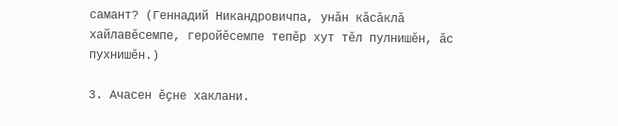самант? (Геннадий Никандровичпа, унӑн кӑсӑклӑ хайлавĕсемпе, геройĕсемпе тепĕр хут тĕл пулнишĕн, ӑс пухнишĕн.)

3. Ачасен ĕҫне хаклани.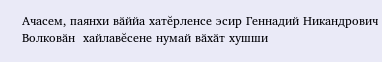Ачасем, паянхи вӑййа хатĕрленсе эсир Геннадий Никандрович Волковӑн  хайлавĕсене нумай вӑхӑт хушши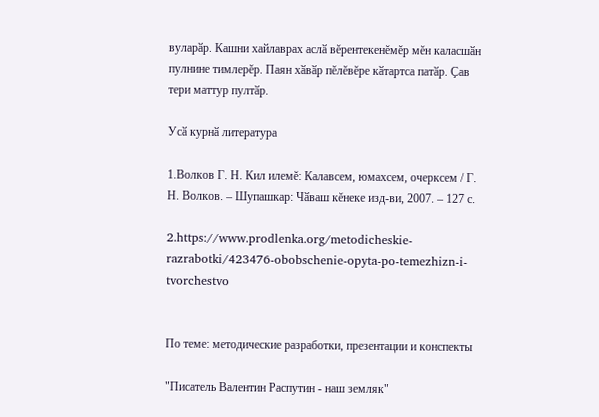вуларӑр. Кашни хайлаврах аслӑ вĕрентекенĕмĕр мĕн каласшӑн пулнине тимлерĕр. Паян хӑвӑр пĕлĕвĕре кӑтартса патӑр. Ҫав тери маттур пултӑр.

Усӑ курнӑ литература

1.Волков Г. Н. Кил илемĕ: Калавсем, юмахсем, очерксем / Г. Н. Волков. – Шупашкар: Чӑваш кĕнеке изд-ви, 2007. – 127 с.

2.https://www.prodlenka.org/metodicheskie-razrabotki/423476-obobschenie-opyta-po-temezhizn-i-tvorchestvo


По теме: методические разработки, презентации и конспекты

"Писатель Валентин Распутин - наш земляк"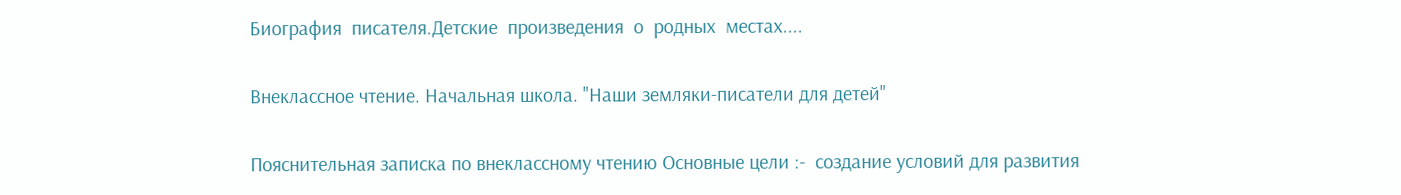Биография  писателя.Детские  произведения  о  родных  местах....

Внеклассное чтение. Начальная школа. "Наши земляки-писатели для детей"

Пояснительная записка по внеклассному чтению Основные цели :-  создание условий для развития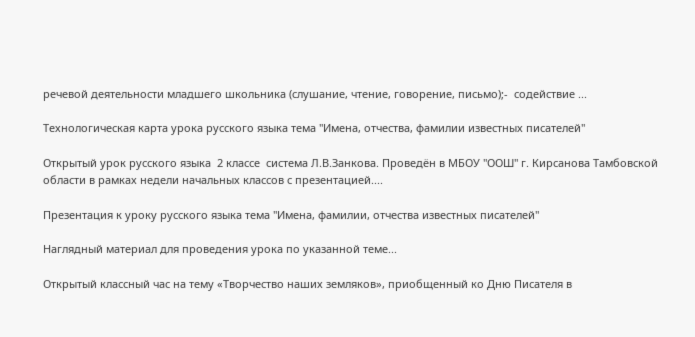речевой деятельности младшего школьника (слушание, чтение, говорение, письмо);-  содействие ...

Технологическая карта урока русского языка тема "Имена, отчества, фамилии известных писателей"

Открытый урок русского языка  2 классе  система Л.В.Занкова. Проведён в МБОУ "ООШ" г. Кирсанова Тамбовской области в рамках недели начальных классов с презентацией....

Презентация к уроку русского языка тема "Имена, фамилии, отчества известных писателей"

Наглядный материал для проведения урока по указанной теме...

Открытый классный час на тему «Творчество наших земляков», приобщенный ко Дню Писателя в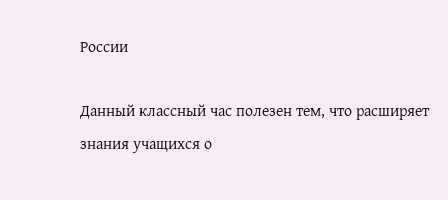России

Данный классный час полезен тем, что расширяет знания учащихся о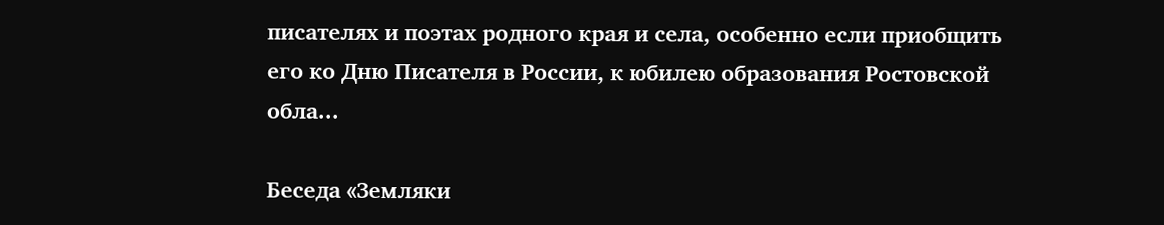писателях и поэтах родного края и села, особенно если приобщить его ко Дню Писателя в России, к юбилею образования Ростовской обла...

Беседа «Земляки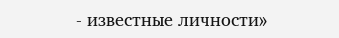- известные личности»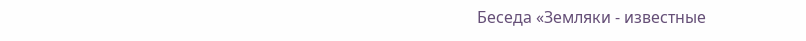Беседа «Земляки - известные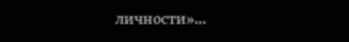личности»...